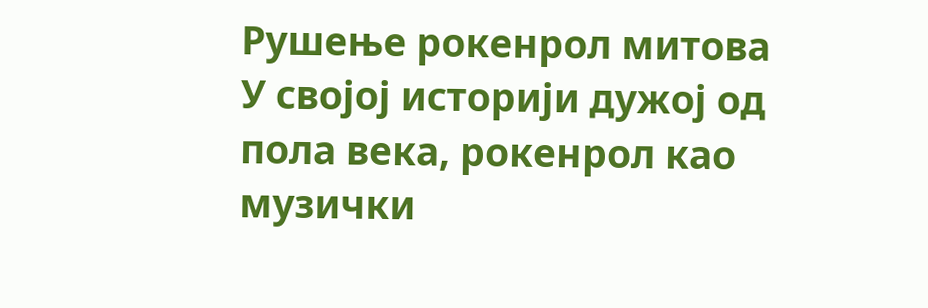Рушење рокенрол митова
У својој историји дужој од пола века, рокенрол као музички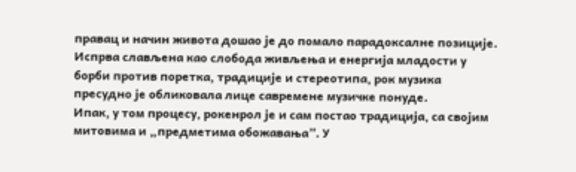правац и начин живота дошао је до помало парадоксалне позиције. Испрва слављена као слобода живљења и енергија младости у борби против поретка, традиције и стереотипа, рок музика пресудно је обликовала лице савремене музичке понуде.
Ипак, у том процесу, рокенрол је и сам постао традиција, са својим митовима и „предметима обожавања”. У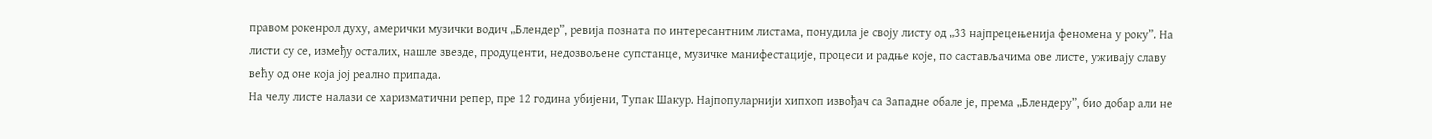правом рокенрол духу, амерички музички водич „Блендер”, ревија позната по интересантним листама, понудила је своју листу од „33 најпрецењенија феномена у року”. На листи су се, између осталих, нашле звезде, продуценти, недозвољене супстанце, музичке манифестације, процеси и радње које, по састављачима ове листе, уживају славу већу од оне која јој реално припада.
На челу листе налази се харизматични репер, пре 12 година убијени, Тупак Шакур. Најпопуларнији хипхоп извођач са Западне обале је, према „Блендеру”, био добар али не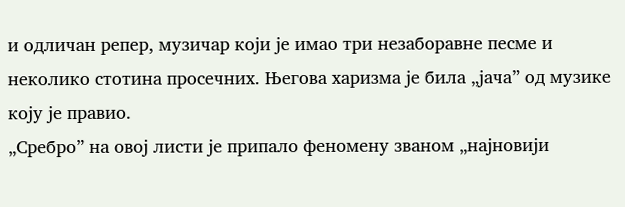и одличан репер, музичар који је имао три незаборавне песме и неколико стотина просечних. Његова харизма је била „јача” од музике коју је правио.
„Сребро” на овој листи је припало феномену званом „најновији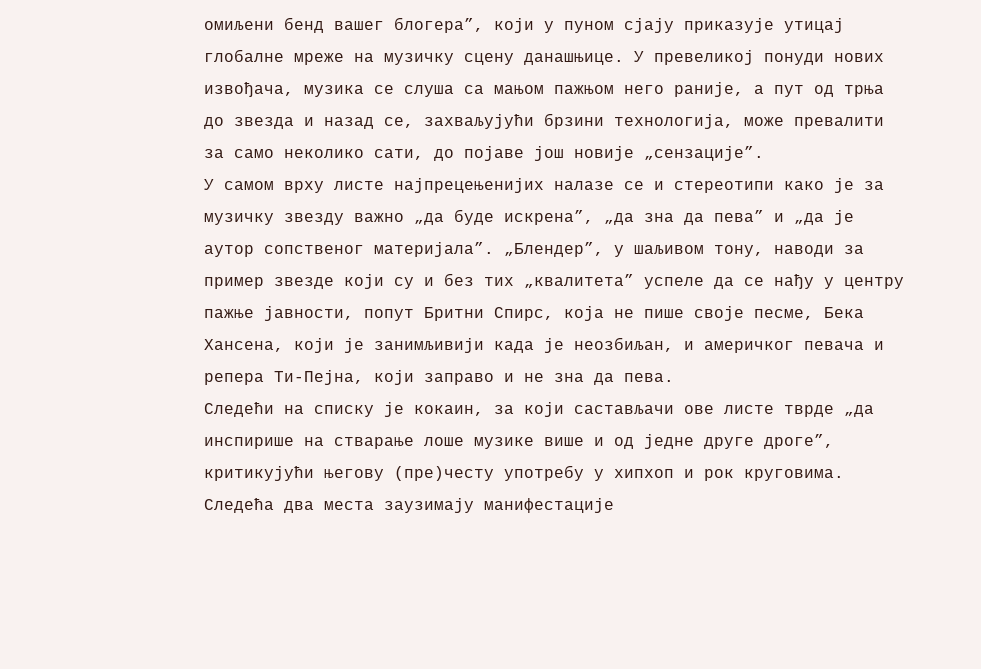омиљени бенд вашег блогера”, који у пуном сјају приказује утицај глобалне мреже на музичку сцену данашњице. У превеликој понуди нових извођача, музика се слуша са мањом пажњом него раније, а пут од трња до звезда и назад се, захваљујући брзини технологија, може превалити за само неколико сати, до појаве још новије „сензације”.
У самом врху листе најпрецењенијих налазе се и стереотипи како је за музичку звезду важно „да буде искрена”, „да зна да пева” и „да је аутор сопственог материјала”. „Блендер”, у шаљивом тону, наводи за пример звезде који су и без тих „квалитета” успеле да се нађу у центру пажње јавности, попут Бритни Спирс, која не пише своје песме, Бека Хансена, који је занимљивији када је неозбиљан, и америчког певача и репера Ти-Пејна, који заправо и не зна да пева.
Следећи на списку је кокаин, за који састављачи ове листе тврде „да инспирише на стварање лоше музике више и од једне друге дроге”, критикујући његову (пре)честу употребу у хипхоп и рок круговима.
Следећа два места заузимају манифестације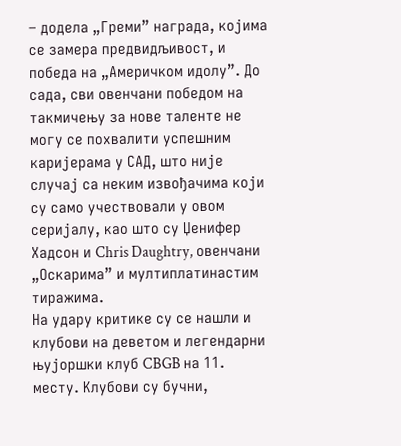– додела „Греми” награда, којима се замера предвидљивост, и победа на „Америчком идолу”. До сада, сви овенчани победом на такмичењу за нове таленте не могу се похвалити успешним каријерама у САД, што није случај са неким извођачима који су само учествовали у овом серијалу, као што су Џенифер Хадсон и Chris Daughtry, овенчани „Оскарима” и мултиплатинастим тиражима.
На удару критике су се нашли и клубови на деветом и легендарни њујоршки клуб CBGB на 11. месту. Клубови су бучни,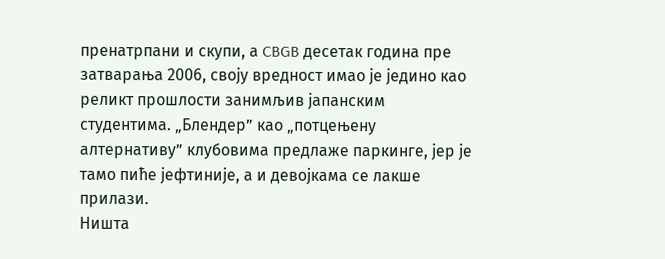пренатрпани и скупи, а CBGB десетак година пре затварања 2006, своју вредност имао је једино као реликт прошлости занимљив јапанским студентима. „Блендер” као „потцењену алтернативу” клубовима предлаже паркинге, јер је тамо пиће јефтиније, а и девојкама се лакше прилази.
Ништа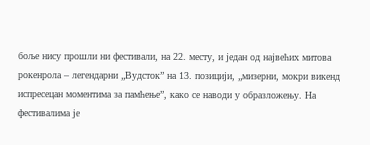боље нису прошли ни фестивали, на 22. месту, и један од највећих митова рокенрола – легендарни „Вудсток” на 13. позицији, „мизерни, мокри викенд испресецан моментима за памћење”, како се наводи у образложењу. На фестивалима је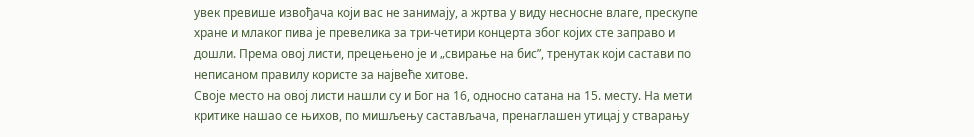увек превише извођача који вас не занимају, а жртва у виду несносне влаге, прескупе хране и млаког пива је превелика за три-четири концерта због којих сте заправо и дошли. Према овој листи, прецењено је и „свирање на бис”, тренутак који састави по неписаном правилу користе за највеће хитове.
Своје место на овој листи нашли су и Бог на 16, односно сатана на 15. месту. На мети критике нашао се њихов, по мишљењу састављача, пренаглашен утицај у стварању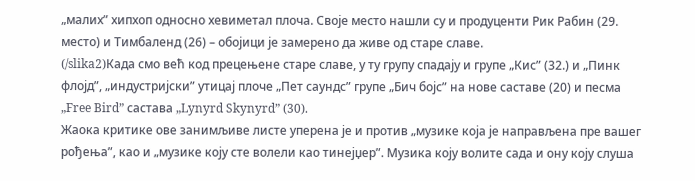„малих” хипхоп односно хевиметал плоча. Своје место нашли су и продуценти Рик Рабин (29. место) и Тимбаленд (26) – обојици је замерено да живе од старе славе.
(/slika2)Када смо већ код прецењене старе славе, у ту групу спадају и групе „Кис” (32.) и „Пинк флојд”, „индустријски” утицај плоче „Пет саундс” групе „Бич бојс” на нове саставе (20) и песма „Free Bird” састава „Lynyrd Skynyrd” (30).
Жаока критике ове занимљиве листе уперена је и против „музике која је направљена пре вашег рођења”, као и „музике коју сте волели као тинејџер”. Музика коју волите сада и ону коју слуша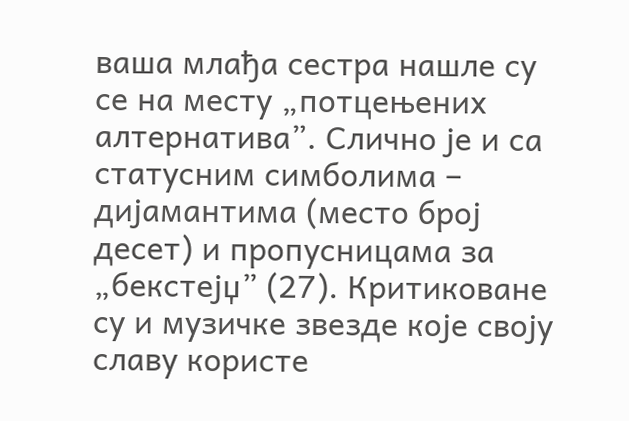ваша млађа сестра нашле су се на месту „потцењених алтернатива”. Слично је и са статусним симболима – дијамантима (место број десет) и пропусницама за „бекстејџ” (27). Критиковане су и музичке звезде које своју славу користе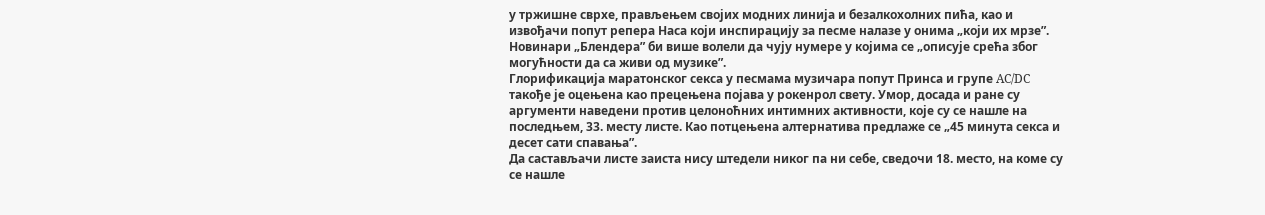у тржишне сврхе, прављењем својих модних линија и безалкохолних пића, као и извођачи попут репера Наса који инспирацију за песме налазе у онима „који их мрзе”. Новинари „Блендера” би више волели да чују нумере у којима се „описује срећа због могућности да са живи од музике”.
Глорификација маратонског секса у песмама музичара попут Принса и групе AC/DC такође је оцењена као прецењена појава у рокенрол свету. Умор, досада и ране су аргументи наведени против целоноћних интимних активности, које су се нашле на последњем, 33. месту листе. Као потцењена алтернатива предлаже се „45 минута секса и десет сати спавања”.
Да састављачи листе заиста нису штедели никог па ни себе, сведочи 18. место, на коме су се нашле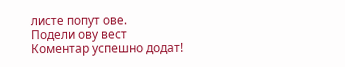листе попут ове.
Подели ову вест
Комeнтар успeшно додат!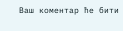Ваш комeнтар ћe бити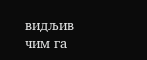видљив чим га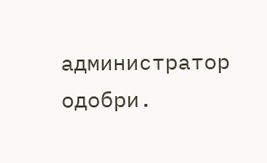администратор одобри.